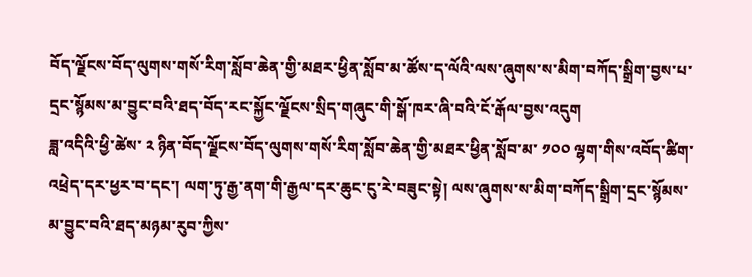བོད་ལྗོངས་བོད་ལུགས་གསོ་རིག་སློབ་ཆེན་གྱི་མཐར་ཕྱིན་སློབ་མ་ཚོས་ད་ལོའི་ལས་ཞུགས་ས་མིག་བཀོད་སྒྲིག་བྱས་པ་དྲང་སྙོམས་མ་བྱུང་བའི་ཐད་བོད་རང་སྐྱོང་ལྗོངས་སྲིད་གཞུང་གི་སྒོ་ཁར་ཞི་བའི་ངོ་རྒོལ་བྱས་འདུག
ཟླ་འདིའི་ཕྱི་ཚེས་ ༢ ཉིན་བོད་ལྗོངས་བོད་ལུགས་གསོ་རིག་སློབ་ཆེན་གྱི་མཐར་ཕྱིན་སློབ་མ་ ༡༠༠ ལྷག་གིས་འབོད་ཚིག་འཕྲེད་དར་ཕྱར་བ་དང་། ལག་ཏུ་རྒྱ་ནག་གི་རྒྱལ་དར་ཆུང་ངུ་རེ་བཟུང་སྟེ། ལས་ཞུགས་ས་མིག་བཀོད་སྒྲིག་དྲང་སྙོམས་མ་བྱུང་བའི་ཐད་མཉམ་རུབ་ཀྱིས་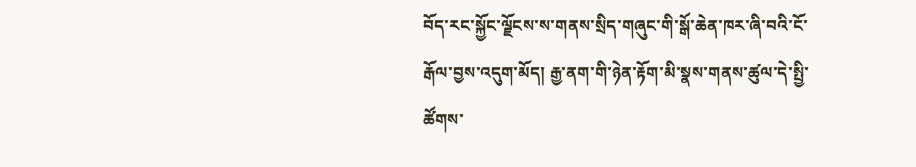བོད་རང་སྐྱོང་ལྗོངས་ས་གནས་སྲིད་གཞུང་གི་སྒོ་ཆེན་ཁར་ཞི་བའི་ངོ་རྒོལ་བྱས་འདུག་མོད། རྒྱ་ནག་གི་ཉེན་རྟོག་མི་སྣས་གནས་ཚུལ་དེ་སྤྱི་ཚོགས་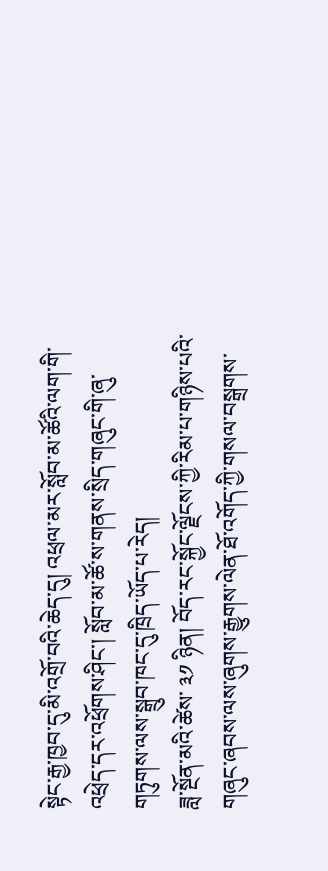སྟེང་རྒྱ་ཁྱབ་དུ་མི་འགྲོ་བའི་ཆེད་དུ། འཕྲལ་མར་སློབ་མ་ཚོའི་ལག་གི་འཕྲེད་དར་འཕྲོགས་ཤིང་། སློབ་མ་ཚོ་ས་གནས་སྲིད་གཞུང་གི་ཞུ་གཏུགས་ལས་སྒྲུབ་ཁང་དུ་ཁྲིད་ཡོད་པ་རེད།
ཟླ་སྔོན་མའི་ཚེས་ ༣༡ ཉིན། བོད་རང་སྐྱོང་ལྗོངས་ཀྱི་རིམ་པ་གཉིས་པའི་གཞུང་ཞབས་ལས་ཞུགས་རྒྱུགས་ལེན་ཐོ་འགོད་ཀྱི་གསལ་བསྒྲགས་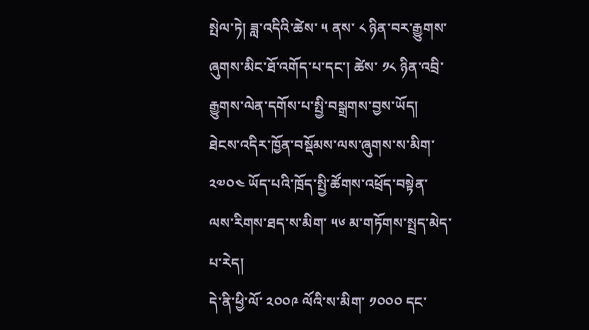སྤེལ་ཏེ། ཟླ་འདིའི་ཚེས་ ༥ ནས་ ༨ ཉིན་བར་རྒྱུགས་ཞུགས་མིང་ཐོ་འགོད་པ་དང་། ཚེས་ ༡༨ ཉིན་འབྲི་རྒྱུགས་ལེན་དགོས་པ་སྤྱི་བསྒྲགས་བྱས་ཡོད། ཐེངས་འདིར་ཁྱོན་བསྡོམས་ལས་ཞུགས་ས་མིག་ ༢༧༠༤ ཡོད་པའི་ཁྲོད་སྤྱི་ཚོགས་འཕྲོད་བསྟེན་ལས་རིགས་ཐད་ས་མིག་ ༥༦ མ་གཏོགས་སྤྲད་མེད་པ་རེད།
དེ་ནི་ཕྱི་ལོ་ ༢༠༠༩ ལོའི་ས་མིག་ ༡༠༠༠ དང་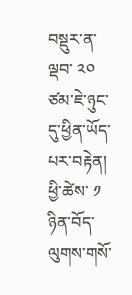བསྡུར་ན་ལྡབ་ ༢༠ ཙམ་ཇེ་ཉུང་དུ་ཕྱིན་ཡོད་པར་བརྟེན། ཕྱི་ཚེས་ ༡ ཉིན་བོད་ལུགས་གསོ་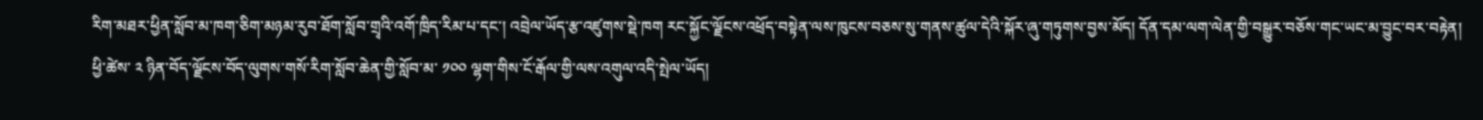རིག་མཐར་ཕྱིན་སློབ་མ་ཁག་ཅིག་མཉམ་རུབ་ཐོག་སློབ་གྲྭའི་འགོ་ཁྲིད་རིམ་པ་དང་། འབྲེལ་ཡོད་རྩ་འཛུགས་སྡེ་ཁག རང་སྐྱོང་ལྗོངས་འཕྲོད་བསྟེན་ལས་ཁུངས་བཅས་སུ་གནས་ཚུལ་དེའི་སྐོར་ཞུ་གཏུགས་བྱས་མོད། དོན་དམ་ལག་ལེན་གྱི་བསྒྱུར་བཅོས་གང་ཡང་མ་བྱུང་བར་བརྟེན། ཕྱི་ཚེས་ ༢ ཉིན་བོད་ལྗོངས་བོད་ལུགས་གསོ་རིག་སློབ་ཆེན་གྱི་སློབ་མ་ ༡༠༠ ལྷག་གིས་ངོ་རྒོལ་གྱི་ལས་འགུལ་འདི་སྤེལ་ཡོད།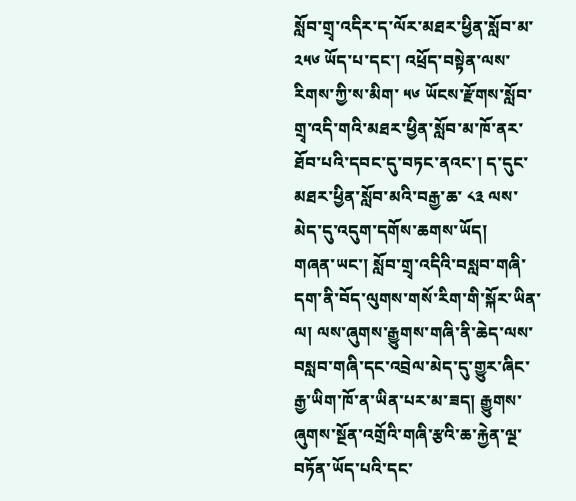སློབ་གྲྭ་འདིར་ད་ལོར་མཐར་ཕྱིན་སློབ་མ་ ༢༥༦ ཡོད་པ་དང་། འཕྲོད་བསྟེན་ལས་རིགས་ཀྱི་ས་མིག་ ༥༦ ཡོངས་རྫོགས་སློབ་གྲྭ་འདི་གའི་མཐར་ཕྱིན་སློབ་མ་ཁོ་ནར་ཐོབ་པའི་དབང་དུ་བཏང་ནའང་། ད་དུང་མཐར་ཕྱིན་སློབ་མའི་བརྒྱ་ཆ་ ༨༣ ལས་མེད་དུ་འདུག་དགོས་ཆགས་ཡོད།
གཞན་ཡང་། སློབ་གྲྭ་འདིའི་བསླབ་གཞི་དག་ནི་བོད་ལུགས་གསོ་རིག་གི་སྐོར་ཡིན་ལ། ལས་ཞུགས་རྒྱུགས་གཞི་ནི་ཆེད་ལས་བསླབ་གཞི་དང་འབྲེལ་མེད་དུ་གྱུར་ཞིང་རྒྱ་ཡིག་ཁོ་ན་ཡིན་པར་མ་ཟད། རྒྱུགས་ཞུགས་སྔོན་འགྲོའི་གཞི་རྩའི་ཆ་རྐྱེན་ལྔ་བཏོན་ཡོད་པའི་དང་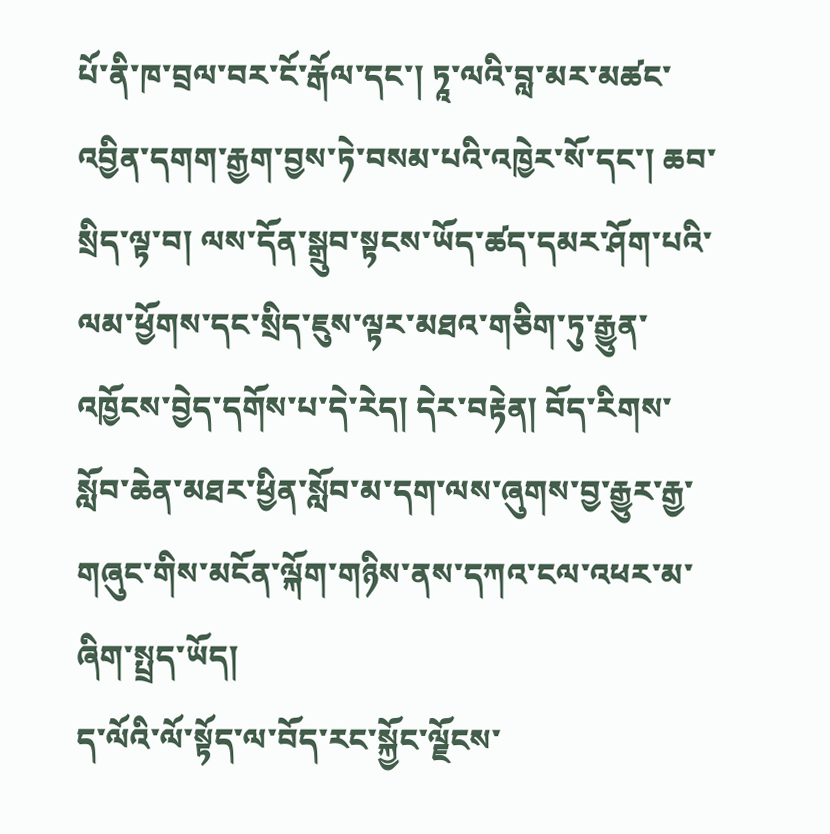པོ་ནི་ཁ་བྲལ་བར་ངོ་རྒོལ་དང་། ཏཱ་ལའི་བླ་མར་མཚང་འབྱིན་དགག་རྒྱག་བྱས་ཏེ་བསམ་པའི་འཁྱེར་སོ་དང་། ཆབ་སྲིད་ལྟ་བ། ལས་དོན་སྒྲུབ་སྟངས་ཡོད་ཚད་དམར་ཤོག་པའི་ལམ་ཕྱོགས་དང་སྲིད་ཇུས་ལྟར་མཐའ་གཅིག་ཏུ་རྒྱུན་འཁྱོངས་བྱེད་དགོས་པ་དེ་རེད། དེར་བརྟེན། བོད་རིགས་སློབ་ཆེན་མཐར་ཕྱིན་སློབ་མ་དག་ལས་ཞུགས་བྱ་རྒྱུར་རྒྱ་གཞུང་གིས་མངོན་ལྐོག་གཉིས་ནས་དཀའ་ངལ་འཕར་མ་ཞིག་སྤྲད་ཡོད།
ད་ལོའི་ལོ་སྟོད་ལ་བོད་རང་སྐྱོང་ལྗོངས་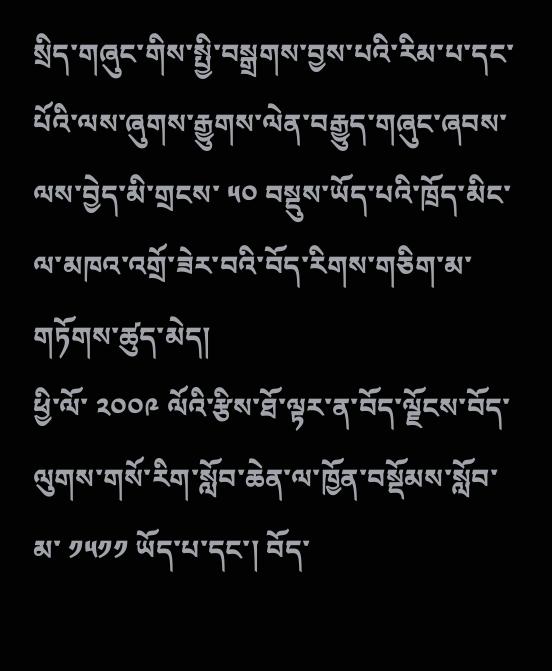སྲིད་གཞུང་གིས་སྤྱི་བསྒྲགས་བྱས་པའི་རིམ་པ་དང་པོའི་ལས་ཞུགས་རྒྱུགས་ལེན་བརྒྱུད་གཞུང་ཞབས་ལས་བྱེད་མི་གྲངས་ ༥༠ བསྡུས་ཡོད་པའི་ཁྲོད་མིང་ལ་མཁའ་འགྲོ་ཟེར་བའི་བོད་རིགས་གཅིག་མ་གཏོགས་ཚུད་མེད།
ཕྱི་ལོ་ ༢༠༠༩ ལོའི་རྩིས་ཐོ་ལྟར་ན་བོད་ལྗོངས་བོད་ལུགས་གསོ་རིག་སློབ་ཆེན་ལ་ཁྱོན་བསྡོམས་སློབ་མ་ ༡༥༡༡ ཡོད་པ་དང་། བོད་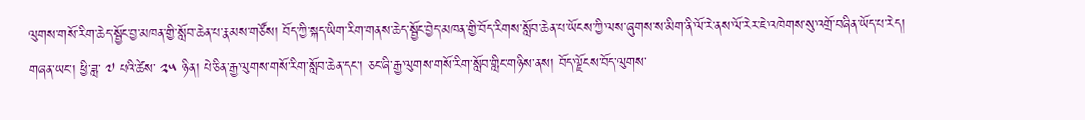ལུགས་གསོ་རིག་ཆེད་སྦྱོང་བྱ་མཁན་གྱི་སློབ་ཆེན་པ་རྣམས་གཙོས། བོད་ཀྱི་སྐད་ཡིག་རིག་གནས་ཆེད་སྦྱོང་བྱེད་མཁན་གྱི་བོད་རིགས་སློབ་ཆེན་པ་ཡོངས་ཀྱི་ལས་ཞུགས་ས་མིག་ནི་ལོ་རེ་ནས་ལོ་རེར་ཇེ་འཁེགས་སུ་འགྲོ་བཞིན་ཡོད་པ་རེད།
གཞན་ཡང་། ཕྱི་ཟླ་ ༧ པའི་ཚེས་ ༢༥ ཉིན། པེ་ཅིན་རྒྱ་ལུགས་གསོ་རིག་སློབ་ཆེན་དང་། ཅང་ཞི་རྒྱ་ལུགས་གསོ་རིག་སློབ་གླིང་གཉིས་ནས། བོད་ལྗོངས་བོད་ལུགས་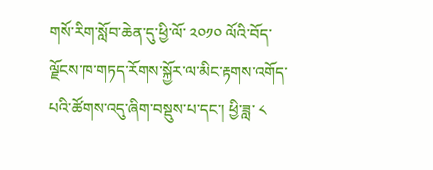གསོ་རིག་སློབ་ཆེན་དུ་ཕྱི་ལོ་ ༢༠༡༠ ལོའི་བོད་ལྗོངས་ཁ་གཏད་རོགས་སྐྱོར་ལ་མིང་རྟགས་འགོད་པའི་ཚོགས་འདུ་ཞིག་བསྡུས་པ་དང་། ཕྱི་ཟླ་ ༨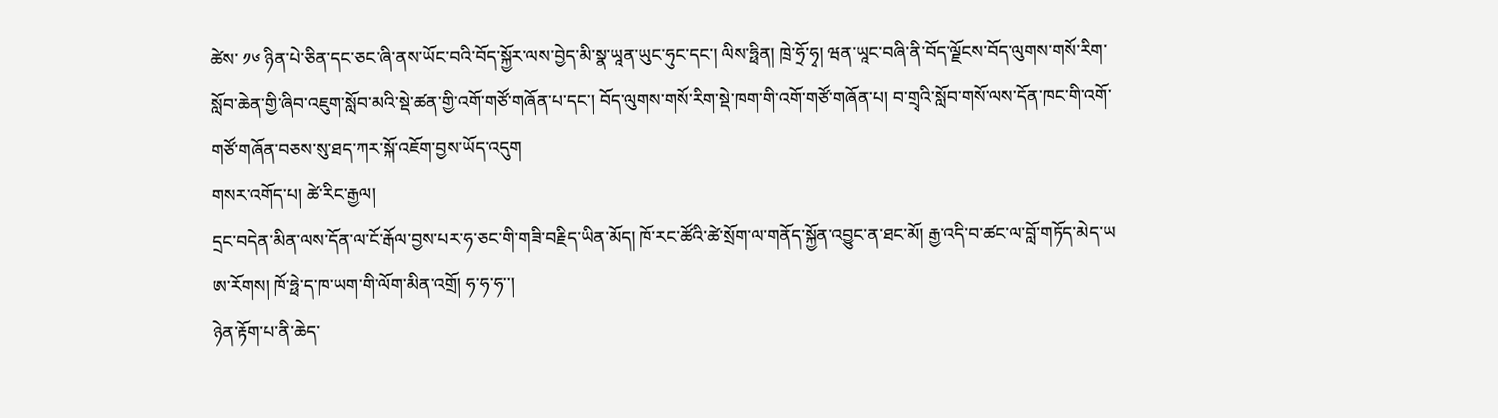ཚེས་ ༡༦ ཉིན་པེ་ཅིན་དང་ཅང་ཞི་ནས་ཡོང་བའི་བོད་སྐྱོར་ལས་བྱེད་མི་སྣ་ཡཱན་ཡུང་ཧུང་དང་། ལིས་ཧྥིན། ཁྲེ་ཧྲོ་ཧྭ། ཝན་ཡཱང་བཞི་ནི་བོད་ལྗོངས་བོད་ལུགས་གསོ་རིག་སློབ་ཆེན་གྱི་ཞིབ་འཇུག་སློབ་མའི་སྡེ་ཚན་གྱི་འགོ་གཙོ་གཞོན་པ་དང་། བོད་ལུགས་གསོ་རིག་སྡེ་ཁག་གི་འགོ་གཙོ་གཞོན་པ། བ་གྲྭའི་སློབ་གསོ་ལས་དོན་ཁང་གི་འགོ་གཙོ་གཞོན་བཅས་སུ་ཐད་ཀར་སྐོ་འཇོག་བྱས་ཡོད་འདུག
གསར་འགོད་པ། ཚེ་རིང་རྒྱལ།
དྲང་བདེན་མིན་ལས་དོན་ལ་ངོ་རྒོལ་བྱས་པར་ཧ་ཅང་གི་གཟི་བརྗིད་ཡིན་མོད། ཁོ་རང་ཚོའི་ཚེ་སྲོག་ལ་གནོད་སྐྱོན་འབྱུང་ན་ཐང་མོ། རྒྱ་འདི་བ་ཚང་ལ་བློ་གཏོད་མེད་ཡ
ཨ་རོགས། ཁོ་ཧྥེ་ད་ཁ་ཡག་གི་ལོག་མིན་འགྲོ། ཧ་ཧ་ཧ་་།
ཉེན་རྟོག་པ་ནི་ཆེད་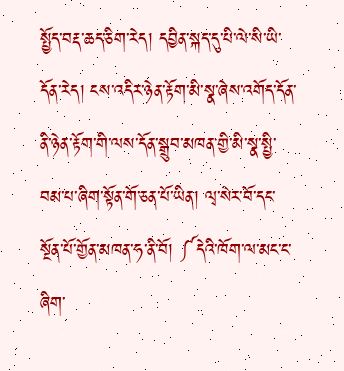སྤྱོད་བརྡ་ཆད་ཅིག་རེད། དབྱིན་སྐད་དུ་པི་ལེ་སི་ཡི་དོན་རེད། ངས་འདིར་ཉེན་རྟོག་མི་སྣ་ཞེས་འགོད་དོན་ནི་ཉེན་རྟོག་གི་ལས་དོན་སྒྲུབ་མཁན་གྱི་མི་སྣ་སྤྱི་བམ་པ་ཞིག་སྟོན་གོ་ཅན་པོ་ཡིན། ལྭ་སེར་བོ་དང་སྔོན་པོ་གྱོན་མཁན་ཧ་ནི་བོ། ༼དེའི་ཁོག་ལ་མང་ང་ཞིག་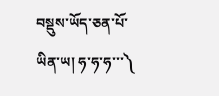བསྡུས་ཡོད་ཅན་པོ་ཡིན་ཡ། ཧ་ཧ་ཧ་་་༽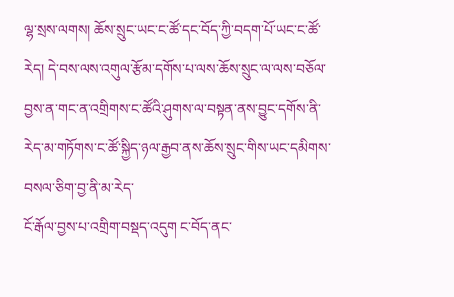ལྷ་སྲས་ལགས། ཆོས་སྲུང་ཡང་ང་ཚོ་དང་བོད་ཀྱི་བདག་པོ་ཡང་ང་ཚོ་རེད། དེ་བས་ལས་འགུལ་རྩོམ་དགོས་པ་ལས་ཆོས་སྲུང་ལ་ལས་བཅོལ་བྱས་ན་གང་ན་འགྲིགས་ང་ཚོའི་ཤུགས་ལ་བསྟན་ནས་བྱུང་དགོས་ནི་རེད་མ་གཏོགས་ང་ཚོ་སྐྱིད་ཉལ་རྒྱབ་ནས་ཆོས་སྲུང་གིས་ཡང་དམིགས་བསལ་ཅིག་བྱ་ནི་མ་རེད་
ངོ་རྒོལ་བྱས་པ་འགྲིག་བསྡད་འདུག ང་བོད་ནང་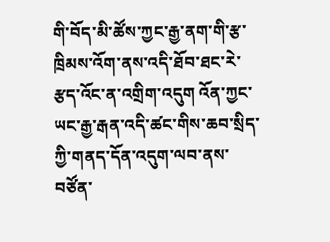གི་བོད་མི་ཚོས་ཀྱང་རྒྱ་ནག་གི་རྩ་ཁྲིམས་འོག་ནས་འདི་ཐོབ་ཐང་རེ་རྩད་འོང་ན་འགྲིག་འདུག འོན་ཀྱང་ཡང་རྒྱ་རྒན་འདི་ཚང་གིས་ཆབ་སྲིད་ཀྱི་གནད་དོན་འདུག་ལབ་ནས་བཙོན་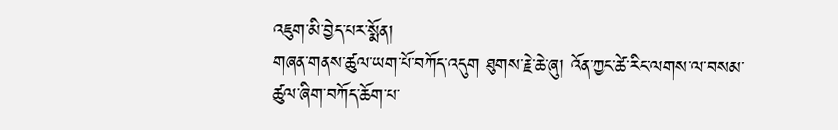འཇུག་མི་བྱེད་པར་སྨོན།
གཞན་གནས་ཚུལ་ཡག་པོ་བཀོད་འདུག ཐུགས་རྗེ་ཆེ་ཞུ། འོན་ཀྱང་ཚེ་རིང་ལགས་ལ་བསམ་ཚུལ་ཞིག་བཀོད་ཆོག་པ་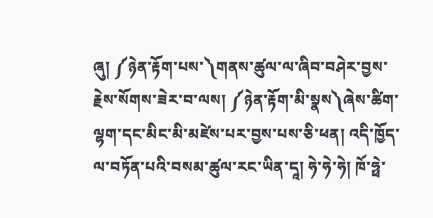ཞུ། ༼ཉེན་རྟོག་པས་༽གནས་ཚུལ་ལ་ཞིབ་བཤེར་བྱས་རྗེས་སོགས་ཟེར་བ་ལས། ༼ཉེན་རྟོག་མི་སྣས༽ཞེས་ཚིག་ལྷག་དང་མིང་མི་མཛེས་པར་བྱས་པས་ཅི་ཕན། འདི་ཁྱོད་ལ་བཏོན་པའི་བསམ་ཚུལ་རང་ཡིན་དཱ། ཧེ་ཧེ་ཧེ། ཁོ་ཧྥེ་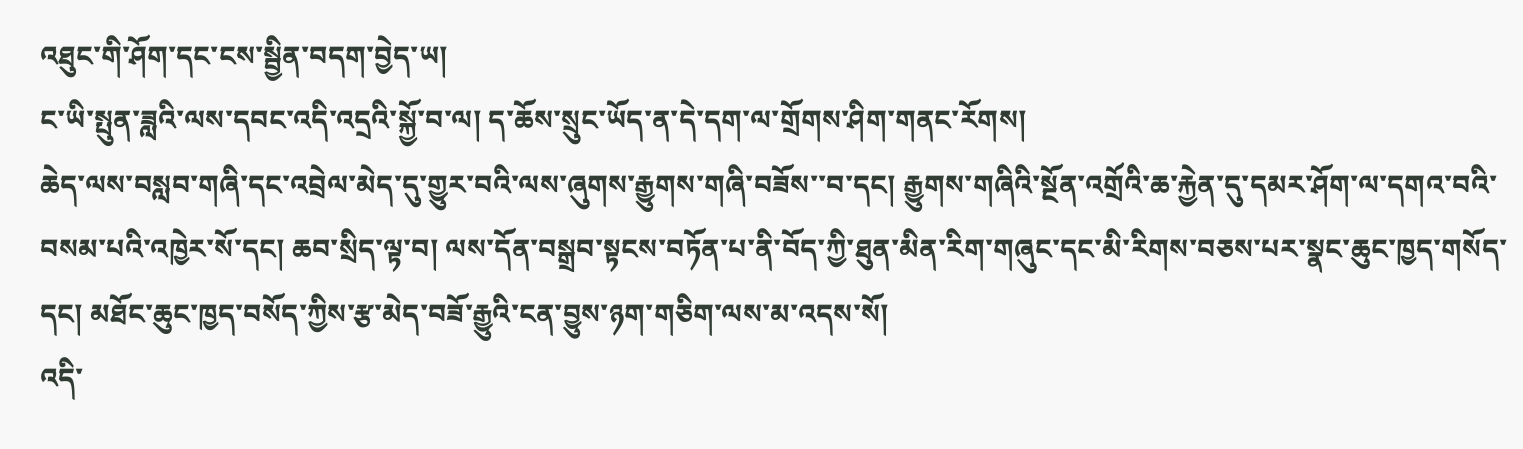འཐུང་གི་ཤོག་དང་ངས་སྦྱིན་བདག་བྱེད་ཡ།
ང་ཡི་སྤུན་ཟླའི་ལས་དབང་འདི་འདྲའི་སྐྱོ་བ་ལ། ད་ཆོས་སྲུང་ཡོད་ན་དེ་དག་ལ་གྲོགས་ཤིག་གནང་རོགས།
ཆེད་ལས་བསླབ་གཞི་དང་འབྲེལ་མེད་དུ་གྱུར་བའི་ལས་ཞུགས་རྒྱུགས་གཞི་བཟོས་་བ་དང། རྒྱུགས་གཞིའི་སྔོན་འགྲོའི་ཆ་རྐྱེན་དུ་དམར་ཤོག་ལ་དགའ་བའི་བསམ་པའི་འཁྱེར་སོ་དང། ཆབ་སྲིད་ལྟ་བ། ལས་དོན་བསྒྲབ་སྟངས་བཏོན་པ་ནི་བོད་ཀྱི་ཐུན་མིན་རིག་གཞུང་དང་མི་རིགས་བཅས་པར་སྣང་ཆུང་ཁྱད་གསོད་དང། མཐོང་ཆུང་ཁྱད་བསོད་ཀྱིས་རྩ་མེད་བཟོ་རྒྱུའི་ངན་བྱུས་ཉག་གཅིག་ལས་མ་འདས་སོ།
འདི་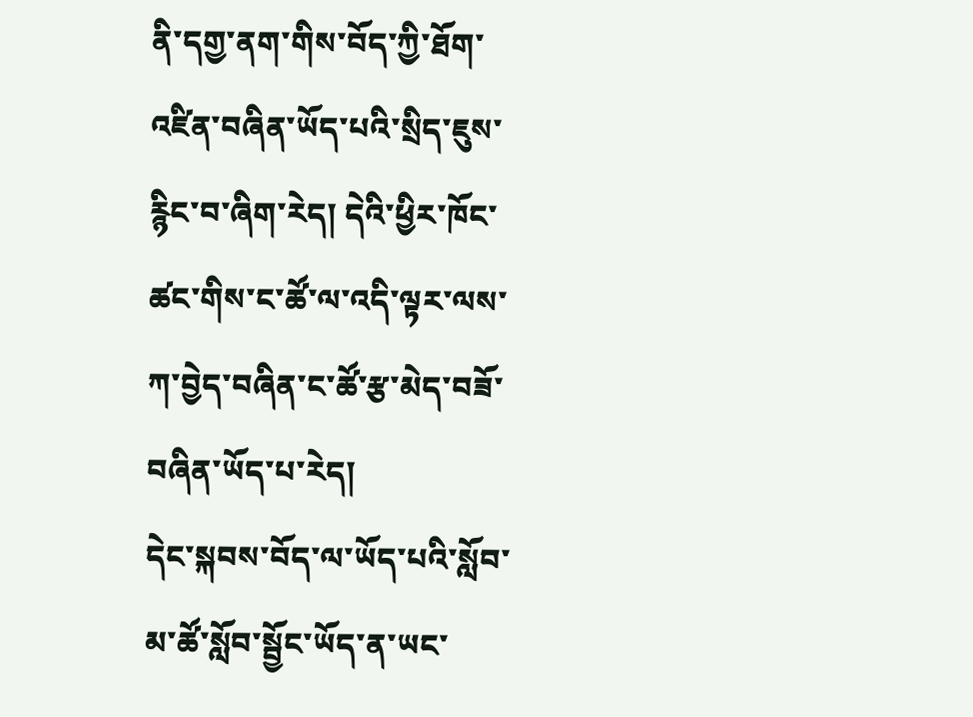ནི་དགྱ་ནག་གིས་བོད་ཀྱི་ཐོག་འཛིན་བཞིན་ཡོད་པའི་སྲིད་ཇུས་རྙིང་བ་ཞིག་རེད། དེའི་ཕྱིར་ཁོང་ཚང་གིས་ང་ཚོ་ལ་འདི་ལྟར་ལས་ཀ་བྱེད་བཞིན་ང་ཚོ་རྩ་མེད་བཟོ་བཞིན་ཡོད་པ་རེད།
དེང་སྐབས་བོད་ལ་ཡོད་པའི་སློབ་མ་ཚོ་སློབ་སྦྱོང་ཡོད་ན་ཡང་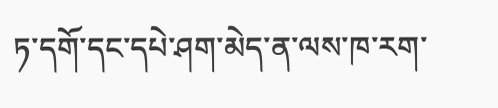ཏ་དགོ་དང་དཔེ་ཤག་མེད་ན་ལས་ཁ་རག་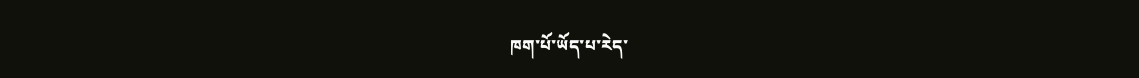ཁག་པོ་ཡོད་པ་རེད་